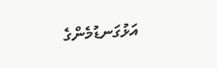އަޅުގަނޑުމެންގެ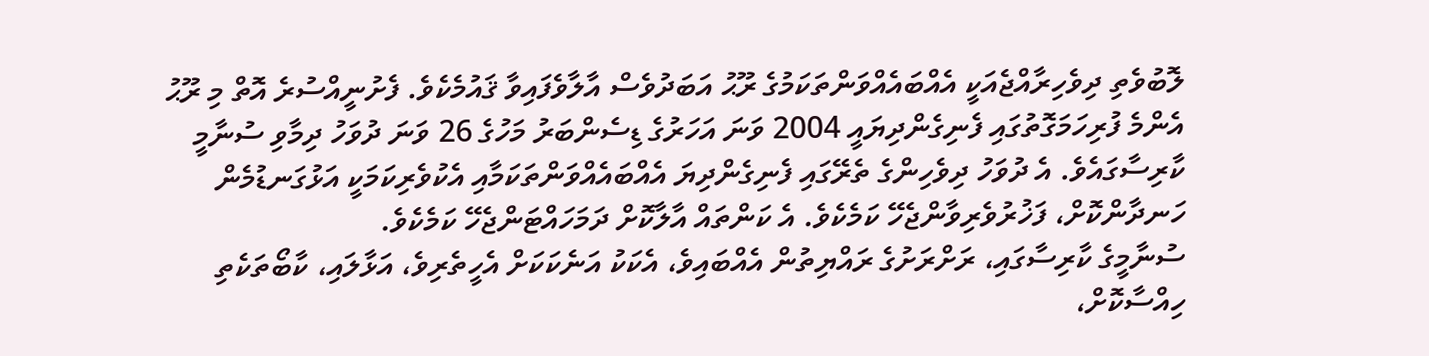ލޮބުވެތި ދިވެހިރާއްޖެއަކީ އެއްބައެއްވަންތަކަމުގެ ރޫޙު އަބަދުވެސް އާލާވެފައިވާ ޤައުމެކެވެ. ފެށުނީއްސުރެ އޮތް މި ރޫޙު އެންމެ ފުރިހަމަގޮތުގައި ފެނިގެންދިޔައީ 2004 ވަނަ އަހަރުގެ ޑިސެންބަރު މަހުގެ 26 ވަނަ ދުވަހު ދިމާވި ސުނާމީ ކާރިސާގައެވެ. އެ ދުވަހު ދިވެހިންގެ ތެރޭގައި ފެނިގެންދިޔަ އެއްބައެއްވަންތަކަމާއި އެކުވެރިކަމަކީ އަޅުގަނޑުމެން ހަނދާންކޮށް، ފަޚުރުވެރިވާންޖެހޭ ކަމެކެވެ. އެ ކަންތައް އާލާކޮށް ދަމަހައްޓަންޖެހޭ ކަމެކެވެ.
ސުނާމީގެ ކާރިސާގައި، ރަށްރަށުގެ ރައްޔިތުން އެއްބައިވެ، އެކަކު އަނެކަކަށް އެހީތެރިވެ، އަޅާލައި، ކާބޯތަކެތި ހިއްސާކޮށް،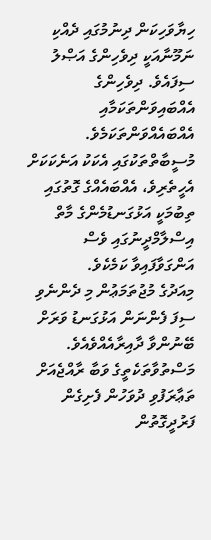ހިޔާވަހިކަން ދިނުމުގައި ދެއްކި ނަމޫނާއަކީ ދިވެހިންގެ އަޞްލު ސިފައެވެ. ދިވެހިންގެ އެއްބައިވަންތަކަމާއި އެއްބައެއްވަންތަކަމެވެ. މުސީބާތްތަކުގައި އެކަކު އަނެކަކަށް އެހީތެރިވެ، އެއްބައެއްގެ ގޮތުގައި ތިބުމަކީ އަޅުގަނޑުމެންގެ މާތް އިސްލާމްދީނުގައި ވެސް އަންގަވާފައިވާ ކަމެކެވެ.
މިއަދުގެ މުޖުތަމަޢުން މި ދެންނެވި ސިފަ ފެންނަން އަޅުގަނޑު ވަރަށް ބޭނުންވާ ދާއިރާއެއްވެއެވެ. މަސްތުވާތަކެތީގެ ވަބާ ރާއްޖެއަށް ތަޢާރަފުވި ދުވަހުން ފެށިގެން ފަރުދީގޮތުން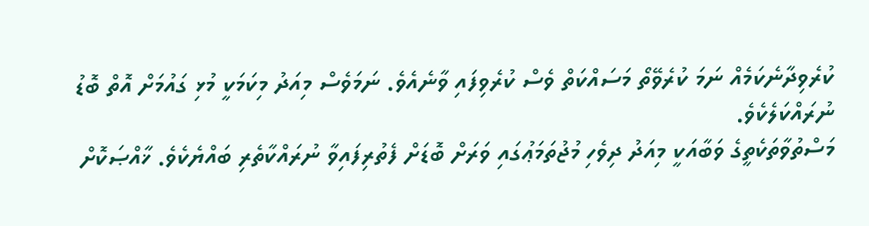ކުރެވިދާނެކަމެއް ނަމަ ކުރެވޭތޯ މަސައްކަތް ވެސް ކުރެވިފައި ވާނެއެވެ. ނަމަވެސް މިއަދު މިކަމަކީ މުޅި ގައުމަށް އޮތް ބޮޑު ނުރައްކަލެކެވެ.
މަސްތުވާތަކެތީގެ ވަބާއަކީ މިއަދު ދިވެހި މުޖުތަމަޢުގައި ވަރަށް ބޮޑަށް ފެތުރިފައިވާ ނުރައްކާތެރި ބައްޔެކެވެ. ޚާއްޞަކޮށް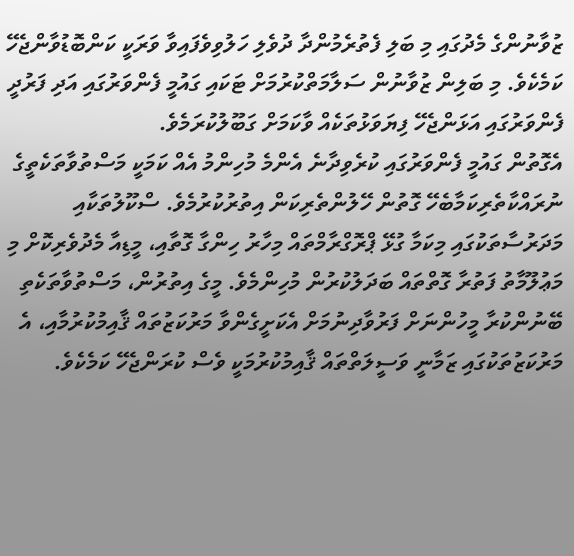ޒުވާނުންގެ މެދުގައި މި ބަލި ފެތުރެމުންދާ ދުވެލި ހަލުވިވެފައިވާ ވަރަކީ ކަންބޮޑުވާންޖެހޭ ކަމެކެވެ. މި ބަލިން ޒުވާނުން ސަލާމަތްކުރުމަށް ޓަކައި ގައުމީ ފެންވަރުގައި އަދި ފަރުދީ ފެންވަރުގައި އަޅަންޖެހޭ ފިޔަވަޅުތަކެއް ވާކަމަށް ގަބޫލުކުރަމެވެ.
އެގޮތުން ގައުމީ ފެންވަރުގައި ކުރެވިދާނެ އެންމެ މުހިންމު އެއް ކަމަކީ މަސްތުވާތަކެތީގެ ނުރައްކާތެރިކަމާބެހޭ ގޮތުން ހޭލުންތެރިކަން އިތުރުކުރުމެވެ. ސްކޫލުތަކާއި މަދަރުސާތަކުގައި މިކަމާ ގުޅޭ ޕްރޮގްރާމްތައް މިހާރު ހިންގާ ގޮތާއި، މީޑިއާ މެދުވެރިކޮށް މި މަޢުލޫމާތު ފަތުރާ ގޮތްތައް ބަދަލުކުރުން މުހިންމެވެ. މީގެ އިތުރުން، މަސްތުވާތަކެތި ބޭނުންކުރާ މީހުންނަށް ފަރުވާދިނުމަށް އެކަށީގެންވާ މަރުކަޒުތައް ޤާއިމުކުރުމާއި، އެ މަރުކަޒުތަކުގައި ޒަމާނީ ވަސީލަތްތައް ޤާއިމުކުރުމަކީ ވެސް ކުރަންޖެހޭ ކަމެކެވެ.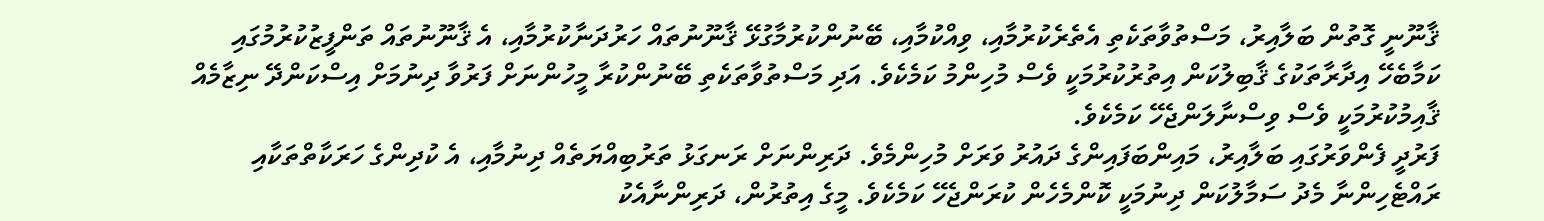ޤާނޫނީ ގޮތުން ބަލާއިރު، މަސްތުވާތަކެތި އެތެރެކުރުމާއި، ވިއްކުމާއި، ބޭނުންކުރުމާގުޅޭ ޤާނޫނުތައް ހަރުދަނާކުރުމާއި، އެ ޤާނޫނުތައް ތަންފީޒުކުރުމުގައި ކަމާބެހޭ އިދާރާތަކުގެ ޤާބިލުކަން އިތުރުކުރުމަކީ ވެސް މުހިންމު ކަމެކެވެ. އަދި މަސްތުވާތަކެތި ބޭނުންކުރާ މީހުންނަށް ފަރުވާ ދިނުމަށް އިސްކަންދޭ ނިޒާމެއް ޤާއިމުކުރުމަކީ ވެސް ވިސްނާލަންޖެހޭ ކަމެކެވެ.
ފަރުދީ ފެންވަރުގައި ބަލާއިރު، މައިންބަފައިންގެ ދައުރު ވަރަށް މުހިންމެވެ. ދަރިންނަށް ރަނގަޅު ތަރުބިއްޔަތެއް ދިނުމާއި، އެ ކުދިންގެ ހަރަކާތްތަކާއި ރައްޓެހިންނާ މެދު ސަމާލުކަން ދިނުމަކީ ކޮންމެހެން ކުރަންޖެހޭ ކަމެކެވެ. މީގެ އިތުރުން، ދަރިންނާއެކު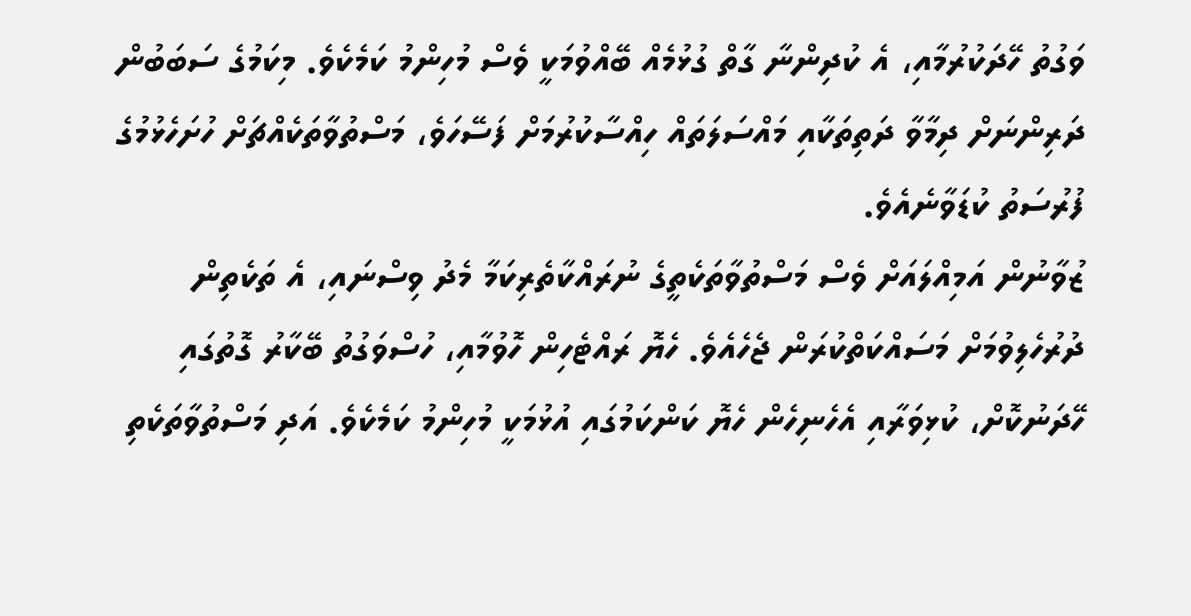ވަގުތު ހޭދަކުރުމާއި، އެ ކުދިންނާ ގާތް ގުޅުމެއް ބޭއްވުމަކީ ވެސް މުހިންމު ކަމެކެވެ. މިކަމުގެ ސަބަބުން ދަރިންނަށް ދިމާވާ ދަތިތަކާއި މައްސަލަތައް ހިއްސާކުރުމަށް ފަސޭހަވެ، މަސްތުވާތަކެއްޗަށް ހުށަހެޅުމުގެ ފުރުސަތު ކުޑަވާނެއެވެ.
ޒުވާނުން އަމިއްލައަށް ވެސް މަސްތުވާތަކެތީގެ ނުރައްކާތެރިކަމާ މެދު ވިސްނައި، އެ ތަކެތިން ދުރުހެލިވުމަށް މަސައްކަތްކުރަން ޖެހެއެވެ. ހެޔޮ ރައްޓެހިން ހޮވުމާއި، ހުސްވަގުތު ބޭކާރު ގޮތުގައި ހޭދަނުކޮށް، ކުޅިވަރާއި އެހެނިހެން ހެޔޮ ކަންކަމުގައި އުޅުމަކީ މުހިންމު ކަމެކެވެ. އަދި މަސްތުވާތަކެތި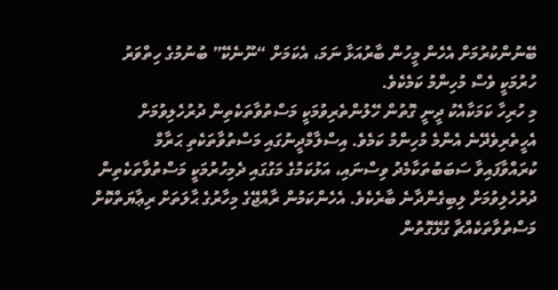ބޭނުންކުރުމަށް އެހެން މީހުން ބާރުއަޅާ ނަމަ، އެކަމަށް “ނޫނެކޭ” ބުނުމުގެ ހިތްވަރު ހުރުމަކީ ވެސް މުހިންމު ކަމެކެވެ.
މި ހުރިހާ ކަމަކާއެކު ދީނީ ގޮތުން ހޭލުންތެރިވުމަކީ މަސްތުވާތަކެތިން ދުރުހެލިވުމަށް އެހީތެރިވެދޭނެ އެންމެ މުހިންމު ކަމެވެ. އިސްލާމްދީނުގައި މަސްތުވާތަކެތި ޙަރާމް ކުރައްވާފައިވާ ސަބަބުތަކާމެދު ވިސްނައި، އަޅުކަމުގެ މަގުގައި ދެމިހުރުމަކީ މަސްތުވާތަކެތިން ދުރުހެލިވުމަށް ލިބިގެންދާނެ ބާރެކެވެ. އެހެންކަމުން ރާއްޖޭގެ މިހާރުގެ ޙާލަތަށް ރިޢާޔަތްކޮށް މަސްތުވާތަކެއްޗާ ގުޅޭގޮތުން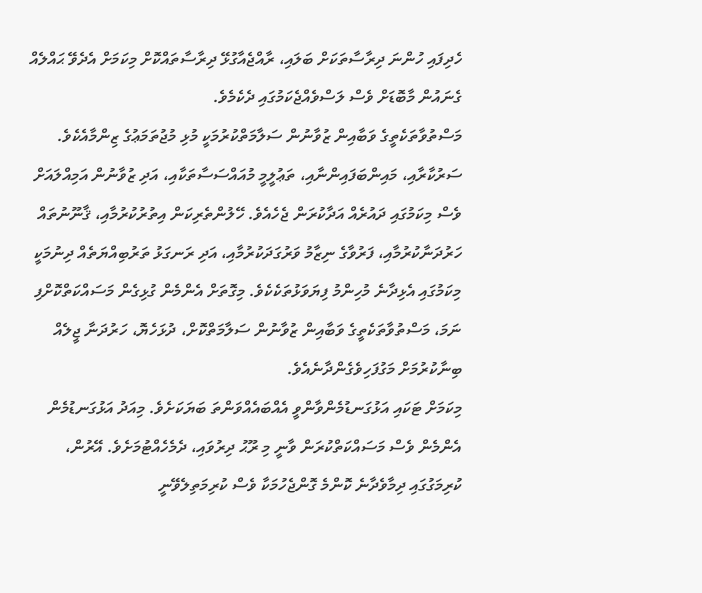ހެދިފައި ހުންނަ ދިރާސާތަކަށް ބަލައި، ރާއްޖެއާގުޅޭ ދިރާސާތައްކޮށް މިކަމަށް އެދެވޭ ޙައްލެއް ގެނައުން މާބޮޑަށް ވެސް ލަސްވެއްޖެކަމުގައި ދެކެމެވެ.
މަސްތުވާތަކެތީގެ ވަބާއިން ޒުވާނުން ސަލާމަތްކުރުމަކީ މުޅި މުޖުތަމަޢުގެ ޒިންމާއެކެވެ. ސަރުކާރާއި، މައިންބަފައިންނާއި، ތަޢުލީމީ މުއައްސަސާތަކާއި، އަދި ޒުވާނުން އަމިއްލައަށް ވެސް މިކަމުގައި ދައުރެއް އަދާކުރަން ޖެހެއެވެ. ހޭލުންތެރިކަން އިތުރުކުރުމާއި، ޤާނޫނުތައް ހަރުދަނާކުރުމާއި، ފަރުވާގެ ނިޒާމު ވަރުގަދަކުރުމާއި، އަދި ރަނގަޅު ތަރުބިއްޔަތެއް ދިނުމަކީ މިކަމުގައި އެޅިދާނެ މުހިންމު ފިޔަވަޅުތަކެކެވެ. މިގޮތަށް އެންމެން ގުޅިގެން މަސައްކަތްކޮށްފި ނަމަ، މަސްތުވާތަކެތީގެ ވަބާއިން ޒުވާނުން ސަލާމަތްކޮށް، ދުޅަހެޔޮ، ހަރުދަނާ ޖީލެއް ބިނާކުރުމަށް މަގުފަހިވެގެންދާނެއެވެ.
މިކަމަށް ޓަކައި އަޅުގަނޑުމެންވާންވީ އެއްބައެއްވަންތަ ބަޔަކަށެވެ. މިއަދު އަޅުގަނޑުމެން އެންމެން ވެސް މަސައްކަތްކުރަން ވާނީ މި ރޫޙު ދިރުވައި، ދެމެހެއްޓުމަށެވެ. އޭރުން، ކުރިމަގުގައި ދިމާވެދާނެ ކޮންމެ ގޮންޖެހުމަކާ ވެސް ކުރިމަތިލެވޭނީ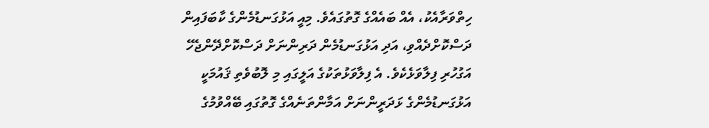ހިތްވަރާއެކު، އެއް ބައެއްގެ ގޮތުގައެވެ. މިއީ އަޅުގަނޑުމެންގެ ކާބަފައިން ދަސްކޮށްދެއްވި، އަދި އަޅުގަނޑުމެން ދަރިންނަށް ދަސްކޮށްދޭންޖެހޭ އަގުހުރި ފިލާވަޅެކެވެ. އެ ފިލާވަޅުތަކުގެ އަލީގައި މި ލޮބުވެތި ޤައުމަކީ އަޅުގަނޑުމެންގެ ޅަދަރީންނަށް އަމާންތަނެއްގެ ގޮތުގައި ބޭއްވުމުގެ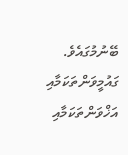ބޭނުމުގައެވެ. ގައުމީވަންތަކަމާއި އަޚްވަންތަކަމާއި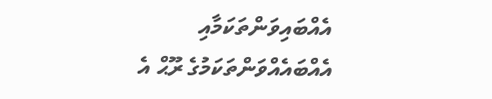އެއްބައިވަންތަކަމާއި އެއްބައެއްވަންތަކަމުގެ ރޫޙް އެ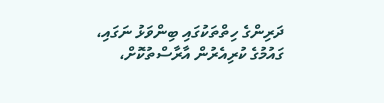ދަރިންގެ ހިތްތަކުގައި ބިންވަޅު ނަގައި، ގައުމުގެ ކުރިއެރުން އާރާސްތުކޮށް،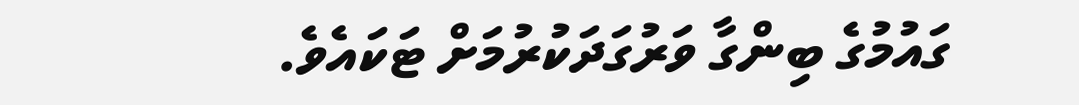ގައުމުގެ ބިންގާ ވަރުގަދަކުރުމަށް ޓަކައެވެ.